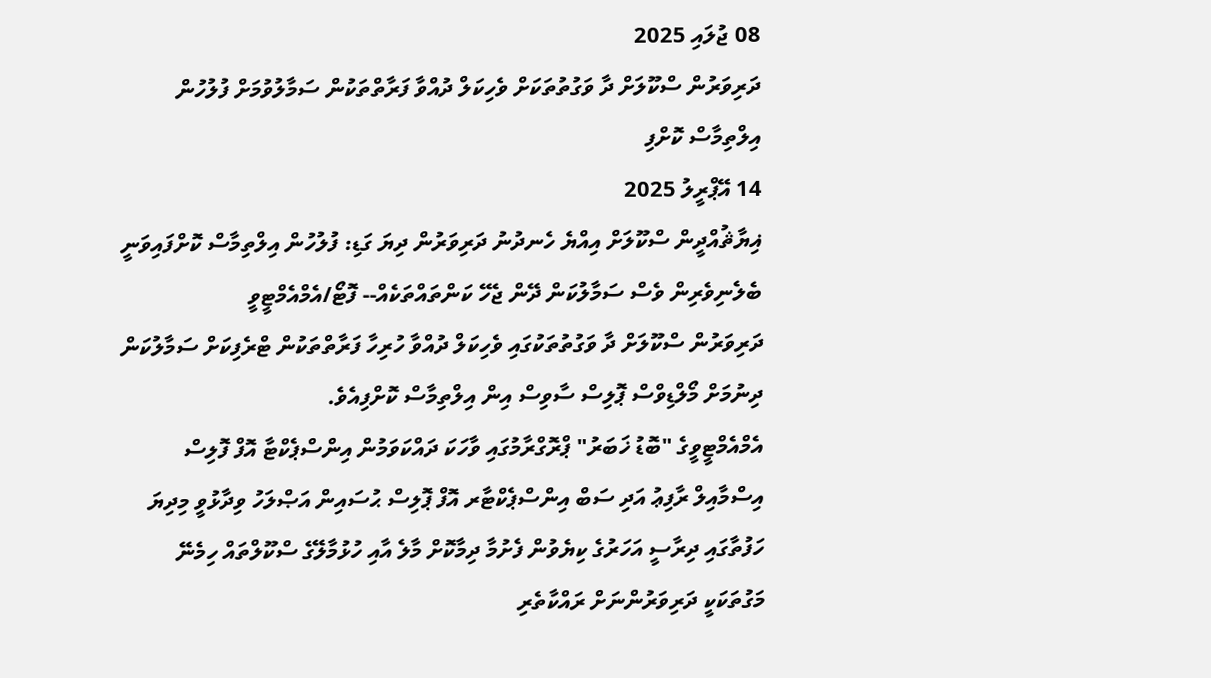08 ޖުލައި 2025
ދަރިވަރުން ސްކޫލަށް ދާ ވަގުތުތަކަށް ވެހިކަލް ދުއްވާ ފަރާތްތަކުން ސަމާލުވުމަށް ފުލުހުން އިލްތިމާސް ކޮށްފި
14 އޭޕްރީލު 2025
ޣިޔާޘުއްދީން ސްކޫލަށް އިއްޔެ ހެނދުނު ދަރިވަރުން ދިޔަ ގަޑި: ފުލުހުން އިލްތިމާސް ކޮށްފައިވަނީ ބެލެނިވެރިން ވެސް ސަމާލުކަން ދޭން ޖެހޭ ކަންތައްތަކެއް-- ފޮޓޯ/އެމްއެމްޓީވީ
ދަރިވަރުން ސްކޫލަށް ދާ ވަގުތުތަކުގައި ވެހިކަލް ދުއްވާ ހުރިހާ ފަރާތްތަކުން ޓްރެފިކަށް ސަމާލުކަން ދިނުމަށް މޯލްޑިވްސް ޕޮލިސް ސާވިސް އިން އިލްތިމާސް ކޮށްފިއެވެ.
އެމްއެމްޓީވީގެ "ބޮޑު ޚަބަރު" ޕްރޮގްރާމުގައި ވާހަކަ ދައްކަވަމުން އިންސްޕެކްޓާ އޮފް ފޮލިސް އިސްމާއިލް ރާފިޢު އަދި ސަބް އިންސްޕެކްޓާރ އޮފް ޕޮލިސް ޙުސައިން އަޞްލަހު ވިދާޅުވީ މިދިޔަ ހަފުތާގައި ދިރާސީ އަހަރުގެ ކިޔެވުން ފެށުމާ ދިމާކޮށް މާލެ އާއި ހުޅުމާލޭގެ ސްކޫލްތައް ހިމެނޭ މަގުތަކަކީ ދަރިވަރުންނަށް ރައްކާތެރި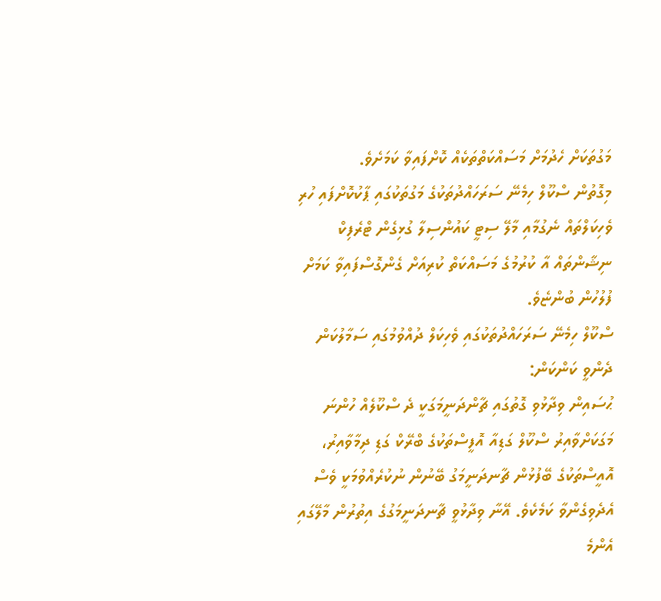މަގުތަކަށް ހެދުމަށް މަސައްކަތްތަކެއް ކޮށްފައިވާ ކަމަށެވެ.
މިގޮތުން ސްކޫލް ހިމެނޭ ސަރަހައްދުތަކުގެ މަގުތަކުގައި ޕާކުކޮށްފައި ހުރި ވެހިކަލްތައް ނެގުމާއި މާލޭ ސިޓީ ކައުންސިލާ ގުޅިގެން ޓްރެފިކް ނިޝާންތައް އާ ކުރުމުގެ މަސައްކަތް ކުރިއަށް ގެންގޮސްފައިވާ ކަމަށް ފުލުހުން ބުންޏެވެ.
ސްކޫލް ހިމެނޭ ސަރަހައްދުތަކުގައި ވެހިކަލް ދުއްވުމުގައި ސަމާލުކަން ދެންވީ ކަންކަން:
ޙުސައިން ވިދާޅުވި ގޮތުގައި ޗާންދަނީމަގަކީ ދެ ސްކޫލެއް ހުންނަ މަގަކަށްވާއިރު ސްކޫލް ގަޑިއާ އޮފީސްތަކުގެ ބްރޭކް ގަޑި ދިމާވާއިރު، އޮއީސްތަކުގެ ބޭފުޅުން ޗާނދަނީމަގު ބޭނުން ނުކުރެއްވުމަކީ ވެސް އެދެވިގެންވާ ކަމެކެވެ. އޭނާ ވިދާޅުވީ ޗާނދަނީމަގުގެ އިތުރުން މާލޭގައި އެންމެ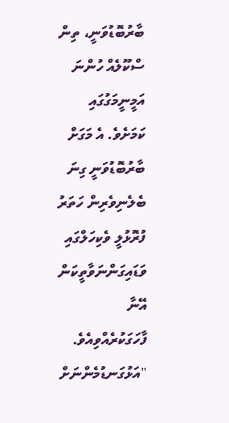ބާރުބޮޑުވަނީ، ތިން ސްކޫލެއް ހުންނަ އަމީނީމަގުގައި ކަމަށެވެ. އެ މަގަށް ބާރުބޮޑުވަނީ ގިނަ ބެލެނިވެރިން ހަތަރު ފުރޮޅުލީ ވެކިހަލްގައި ވަޑައިގަންނަވާތީކަން އޭނާ ފާހަގަކުރެއްވިއެވެ.
"އަޅުގަނޑުމެންނަށް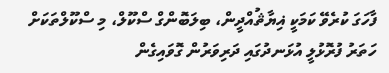ފާހަގަ ކުރެވޭ ކަމަކީ ޣިޔާޘުއްދީން، ބިލަބޮންގް ސްކޫލް، މި ސްކޫލްތަކަށް ހަތަރު ފުރޮޅުލީ އުޅަނދުގައި ދަރިވަރުން ގޮވައިގެން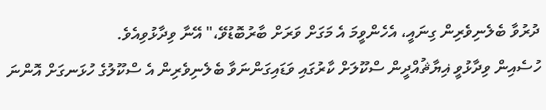ދުރުވާ ބެލެނިވެރިން ގިނައީ، އެހެންވީމަ އެ މަގަށް ވަރަށް ބާރުބޮޑުވޭ،" އޭނާ ވިދާޅުވިއެވެ.
ހުސެއިން ވިދާޅުވީ ޣިޔާޘުއްދީން ސްކޫލަށް ކާރުގައި ވަޑައިގަންނަވާ ބެލެނިވެރިން އެ ސްކޫލުގެ ހުޅަނގަށް އޮންނަ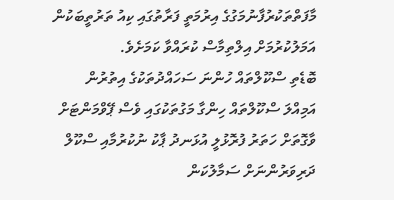މާފަތްތަކުރުފާނުމަގުގެ އިރުމަތީ ފަރާތުގައި ކިއު ތަރުތީބަކުން އަމަލުކުރުމަށް އިލްތިމާސް ކުރައްވާ ކަމަށެވެ.
ބޮޑެތި ސްކޫލްތައް ހުންނަ ސަހައްދުތަކުގެ އިތުރުން އަމިއްލަ ސްކޫލްތައް ހިންގާ މަގުތަކުގައި ވެސް ޕޭވްމަންޓަށް ވާގޮތަށް ހަތަރު ފުރޮޅުލީ އުޅަނދު ޕާކު ނުކުރުމާއި ސްކޫލް ދަރިވަރުންނަށް ސަމާލުކަން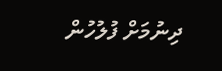ދިނުމަށް ފުލުހުން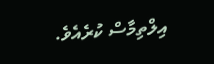އިލްތިމާސް ކުރެއެވެ.